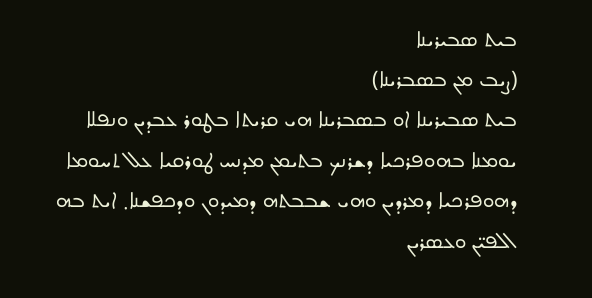ܒܝܬ ܣܒܝܪܝܢܐ
(ܨܝܒ ܡܢ ܒܣܒܪܝܢܐ)
ܒܝܬ ܣܒܝܪܝܢܐ ܐܘ ܒܣܒܪܝܢܐ ܗܝ ܩܪܝܬܐ ܒܛܘܪ ܥܒܕܝܢ ܘܢܦܠܐ ܝܘܡܢܐ ܒܗܘܦܪܟܝܐ ܕܫܪܢܟ ܒܬܝܡܢ ܡܕܢܚ ܛܘܪܩܝܐ ܥܠ ܬܚܘܡܐ ܕܗܘܦܪܟܝܐ ܕܡܪܕܝܢ ܘܗܝ ܫܒܒܬܗ ܕܡܝܕܘܢ ܘܕܟܦܫܢܐ܂ ܐܝܬ ܒܗ ܐܠܦܝ̈ܢ ܘܥܣܪܝܢ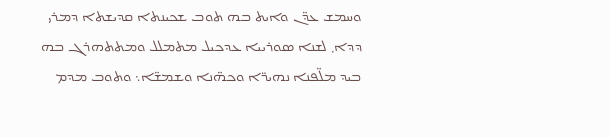ܘܚܡܫ ܥܕ̈ܢ ܘܐܝܬ ܒܗ ܬܘܒ ܫܟܝܢܬܐ ܩܕܝܫܬܐ ܕܡܪܝ ܕܕܐ܂ ܠܫܢܐ ܣܘܪܝܝܐ ܥܕܟܝܠ ܡܬܡܠܠ ܘܡܬܬܗܪܓ ܒܗ ܒܝܕ ܡܠ̈ܦܢܐ ܢܗܝܪ̈ܐ ܘܟܗ̈ܢܐ ܘܫܡܫ̈ܐ܆ ܘܬܘܒ ܡܕܡ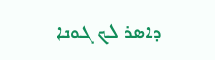ܕܐܣܪ ܠܟ ܓܘܢܐ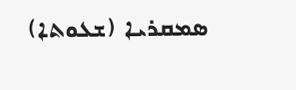ܣܡܩܪܝܐ (ܫܥܘܬܐ)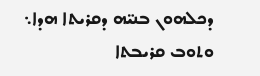ܕܟܠܗܘܢ ܒܢܝ̈ܗ ܕܩܪܝܬܐ ܗܕܐ܆ ܘܬܘܒ ܩܪܝܒܬܐ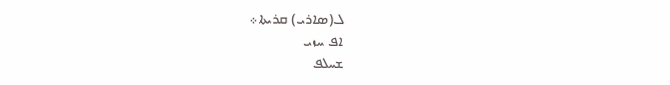ܠ(ܣܐܪܝ) ܩܪܝܬܐ܀
ܐܦ ܚܙܝ
ܫܚܠܦ